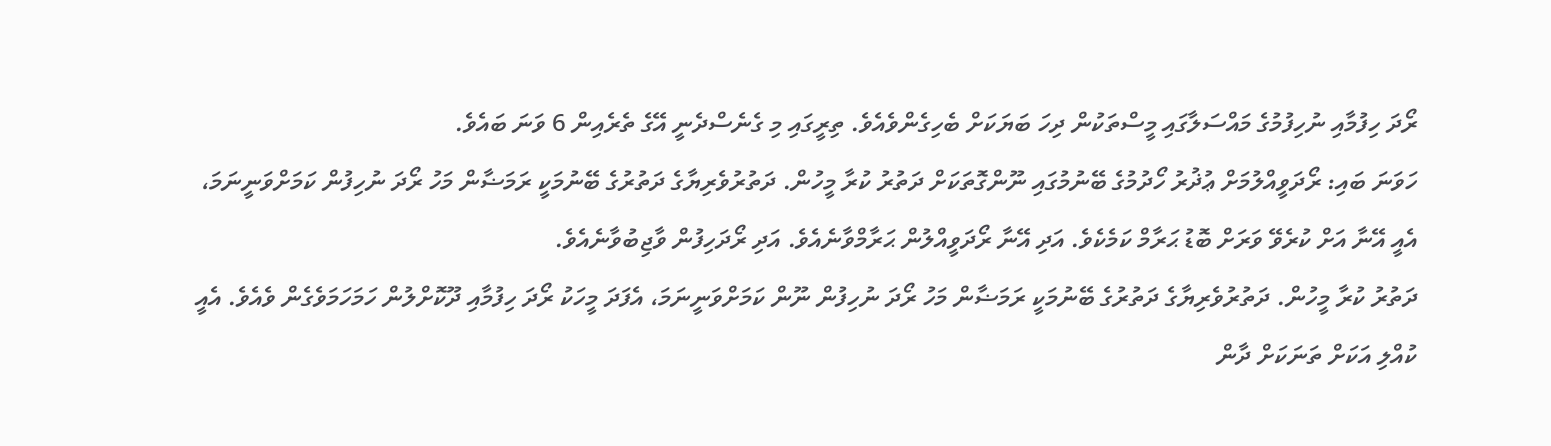ރޯދަ ހިފުމާއި ނުހިފުމުގެ މައްސަލާގައި މީސްތަކުން ދިހަ ބަޔަކަށް ބެހިގެންވެއެވެ. ތިރީގައި މި ގެނެސްދެނީ އޭގެ ތެރެއިން 6 ވަނަ ބައެވެ.
ހަވަނަ ބައި: ރޯދަވީއްލުމަށް ޢުޛުރު ހޯދުމުގެ ބޭނުމުގައި ނޫންގޮތަކަށް ދަތުރު ކުރާ މީހުން. ދަތުރުވެރިޔާގެ ދަތުރުގެ ބޭނުމަކީ ރަމަޟާން މަހު ރޯދަ ނުހިފުން ކަމަށްވަނީނަމަ، އެއީ އޭނާ އަށް ކުރެވޭ ވަރަށް ބޮޑު ޙަރާމް ކަމެކެވެ. އަދި އޭނާ ރޯދަވީއްލުން ޙަރާމްވާނެއެވެ. އަދި ރޯދަހިފުން ވާޖިބުވާނެއެވެ.
ދަތުރު ކުރާ މީހުން. ދަތުރުވެރިޔާގެ ދަތުރުގެ ބޭނުމަކީ ރަމަޟާން މަހު ރޯދަ ނުހިފުން ނޫން ކަމަށްވަނީނަމަ، އެފަދަ މީހަކު ރޯދަ ހިފުމާއި ދޫކޮށްލުން ހަމަހަމަވެގެން ވެއެވެ. އެއީ ކުއްލި އަކަށް ތަނަކަށް ދާން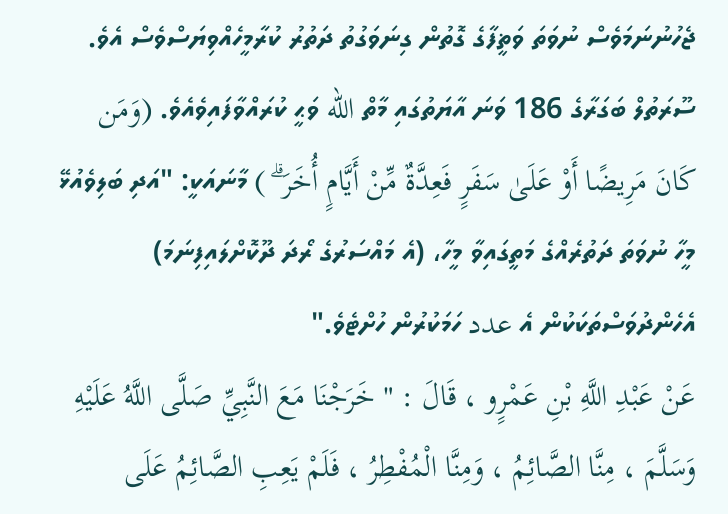ޖެހުނުނަމަވެސް ނުވަތަ ވަޡީފާގެ ގޮތުން ގިނަވަގުތު ދަތުރު ކުރާމީހެއްވިޔަސްވެސް އެވެ. ސޫރަތުލް ބަގަރާގެ 186 ވަނަ އާޔަތުގައި މާތް الله ވަޙީ ކުރައްވާފައިވެއެވެ. (وَمَن كَانَ مَرِيضًا أَوْ عَلَىٰ سَفَرٍ فَعِدَّةٌ مِّنْ أَيَّامٍ أُخَرَ ۗ ) މާނައަކީ: "އަދި ބަލިވެއުޅޭ މީހާ ނުވަތަ ދަތުރެއްގެ މަތީގައިވާ މީހާ، (އެ މައްސަރުގެ ރޯދަ ދޫކޮށްލައިފިނަމަ) އެހެންދުވަސްތަކަކުން އެ عدد ހަމަކުރުން ހުށްޓެވެ."
عَنْ عَبْدِ اللَّهِ بْنِ عَمْرٍو ، قَالَ : " خَرَجْنَا مَعَ النَّبِيِّ صَلَّى اللَّهُ عَلَيْهِ وَسَلَّمَ ، مِنَّا الصَّائِمُ ، وَمِنَّا الْمُفْطِرُ ، فَلَمْ يَعِبِ الصَّائِمُ عَلَى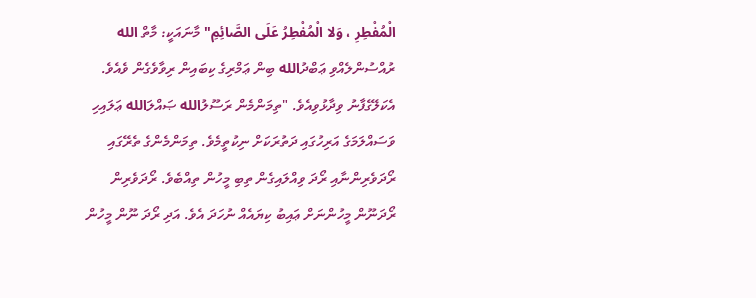الْمُفْطِرِ ، وَلا الْمُفْطِرُ عَلَى الصَّائِمِ" މާނައަކީ: މާތް الله ރުއްސުންލެއްވި ޢަބްދުالله ބިން ޢަމްރިގެ ކިބައިން ރިވާވެގެން ވެއެވެ. އެކަލޭގެފާނު ވިދާޅުވިއެވެ. "ތިމަންމެން ރަސޫލުالله ޞައްލަالله ޢަލައިހި ވަސައްލަމަގެ އަރިހުގައި ދަތުރަކަށް ނިކުތީމެވެ. ތިމަންމެންގެ ތެރޭގައި ރޯދަވެރިންނާއި ރޯދަ ވިއްލައިގެން ތިބި މީހުން ތިއްބެވެ. ރޯދަވެރިން ރޯދަނޫން މީހުންނަށް ޢައިބު ކިޔައެއް ނުހަދަ އެވެ. އަދި ރޯދަ ނޫން މީހުން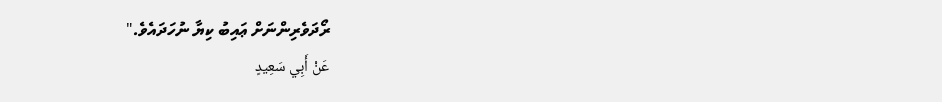ރޯދަވެރިންނަށް ޢައިބު ކިޔާ ނުހަދައެވެ."
عَنْ أَبِي سَعِيدٍ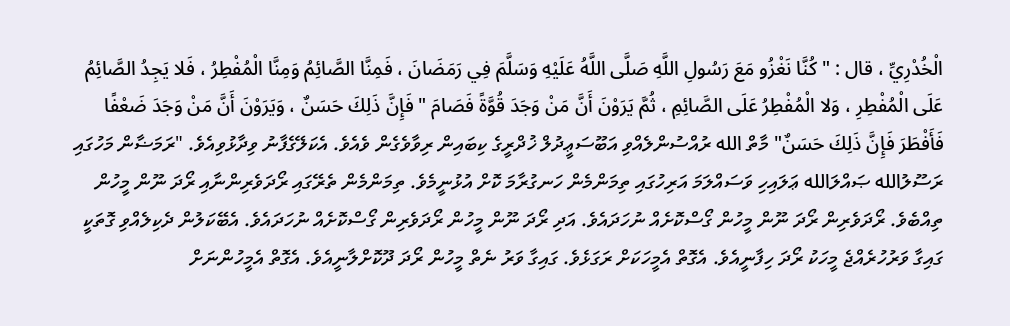الْخُدْرِيِّ ، قال : " كُنَّا نَغْزُو مَعَ رَسُولِ اللَّهِ صَلَّى اللَّهُ عَلَيْهِ وَسَلَّمَ فِي رَمَضَانَ ، فَمِنَّا الصَّائِمُ وَمِنَّا الْمُفْطِرُ ، فَلا يَجِدُ الصَّائِمُ عَلَى الْمُفْطِرِ ، وَلا الْمُفْطِرُ عَلَى الصَّائِمِ ، ثُمَّ يَرَوْنَ أَنَّ مَنْ وَجَدَ قُوَّةً فَصَامَ " فَإِنَّ ذَلِكَ حَسَنٌ ، وَيَرَوْنَ أَنَّ مَنْ وَجَدَ ضَعْفًا فَأَفْطَرَ فَإِنَّ ذَلِكَ حَسَنٌ" މާތް الله ރުއްސުންލެއްވި އަބޫސަޢީދުލް ޚުދްރީގެ ކިބައިން ރިވާވެގެން ވެއެވެ. އެކަލޭގެފާނު ވިދާޅުވިއެވެ. "ރަމަޟާން މަހުގައި ރަސޫލުالله ޞައްލަالله ޢަލައިހި ވަސައްލަމަ އަރިހުގައި ތިމަންމެން ހަނގުރާމަ ކޮށް އުޅުނީމެވެ. ތިމަންމެން ތެރޭގައި ރޯދަވެރިންނާއި ރޯދަ ނޫން މީހުން ތިއްބެވެ. ރޯދަވެރިން ރޯދަ ނޫން މީހުން ގޯސްކޮށެއް ނުހަދައެވެ. އަދި ރޯދަ ނޫން މީހުން ރޯދަވެރިން ގޯސްކޮށެއް ނުހަދައެވެ. އެބޭކަލުން ދެކިލެއްވި ގޮތަކީ ގައިގާ ވަރުހުރެއްޖެ މީހަކު ރޯދަ ހިފާނީއެވެ. އެގޮތް އެމީހަކަށް ރަގަޅެވެ. ގައިގާ ވަރު ނެތް މީހުން ރޯދަ ދޫކޮށްލާނީއެވެ. އެގޮތް އެމީހުންނަށް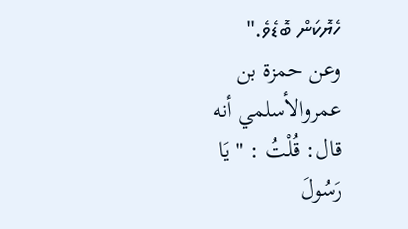ހެޔޮކަން ބޮޑެވެ."
وعن حمزة بن عمروالأسلمي أنه قال: قُلْتُ : " يَا رَسُولَ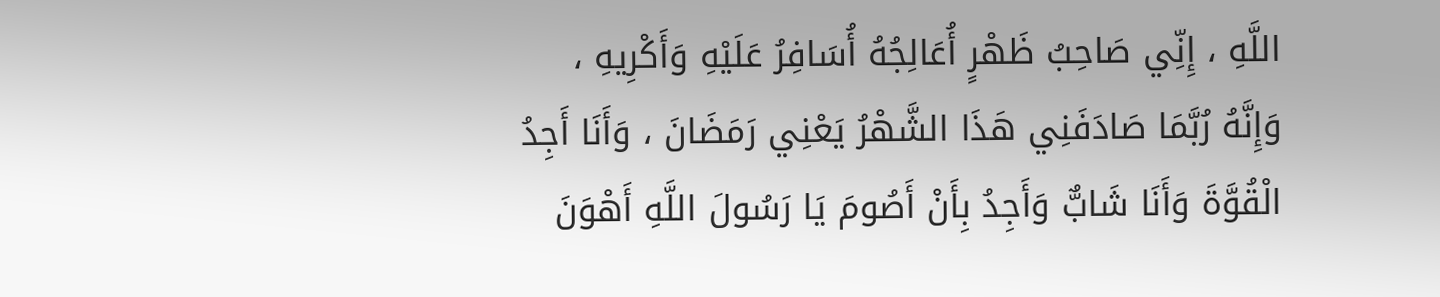اللَّهِ ، إِنِّي صَاحِبُ ظَهْرٍ أُعَالِجُهُ أُسَافِرُ عَلَيْهِ وَأَكْرِيهِ ، وَإِنَّهُ رُبَّمَا صَادَفَنِي هَذَا الشَّهْرُ يَعْنِي رَمَضَانَ ، وَأَنَا أَجِدُ الْقُوَّةَ وَأَنَا شَابٌّ وَأَجِدُ بِأَنْ أَصُومَ يَا رَسُولَ اللَّهِ أَهْوَنَ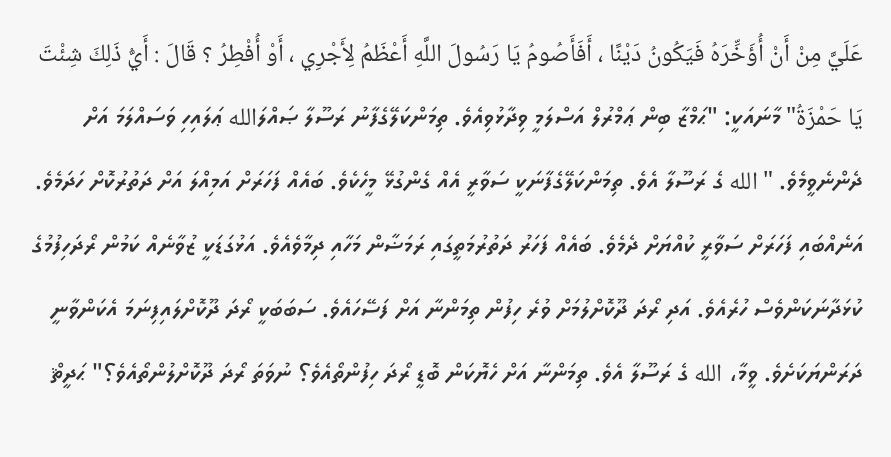عَلَيَّ مِنْ أَنْ أُؤَخِّرَهُ فَيَكُونُ دَيْنًا ، أَفَأَصُومُ يَا رَسُولَ اللَّهِ أَعْظَمُ لِأَجْرِي ، أَوْ أُفْطِرُ ؟ قَالَ : أَيُّ ذَلِكَ شِئْتَ يَا حَمْزَةُ" މާނައަކީ: "ޙަމްޒާ ބިން ޢަމްރުލް އަސްލަމީ ވިދާޅުވިއެވެ. ތިމަންކަލޭގެފާނު ރަސޫލާ ޞައްލަالله ޢަލައިހި ވަސައްލަމަ އަށް ދެންނެވީމެވެ. "الله ގެ ރަސޫލާ އެވެ. ތިމަންކަލޭގެފާނަކީ ސަވާރީ އެއް ގެންގުޅޭ މީހެކެވެ. ބައެއް ފަހަރަށް އަމިއްލަ އަށް ދަތުރުކޮށް ހަދަމެވެ. އަނެއްބައި ފަހަރަށް ސަވާރީ ކުއްޔަށް ދެމެވެ. ބައެއް ފަހަރު ދަތުރުމަތީގައި ރަމަޟާން މަހާއި ދިމާވެއެވެ. އަޅުގަޑަކީ ޒުވާނެއް ކަމުން ރޯދަހިފުމުގެ ކުޅަދާނަކަންވެސް ހުރެއެވެ. އަދި ރޯދަ ދޫކޮށްލުމަށް ވުރެ ހިފުން ތިމަންނާ އަށް ފަސޭހައެވެ. ސަބަބަކީ ރޯދަ ދޫކޮށްލައިފިނަމަ އެކަންވާނީ ދަރަންޔަކަށެވެ. ވީމާ، الله ގެ ރަސޫލާ އެވެ. ތިމަންނާ އަށް ހެޔޮކަން ބޮޑީ ރޯދަ ހިފުންތޯއެވެ؟ ނުވަތަ ރޯދަ ދޫކޮށްލުންތޯއެވެ؟" ޙަދީޘް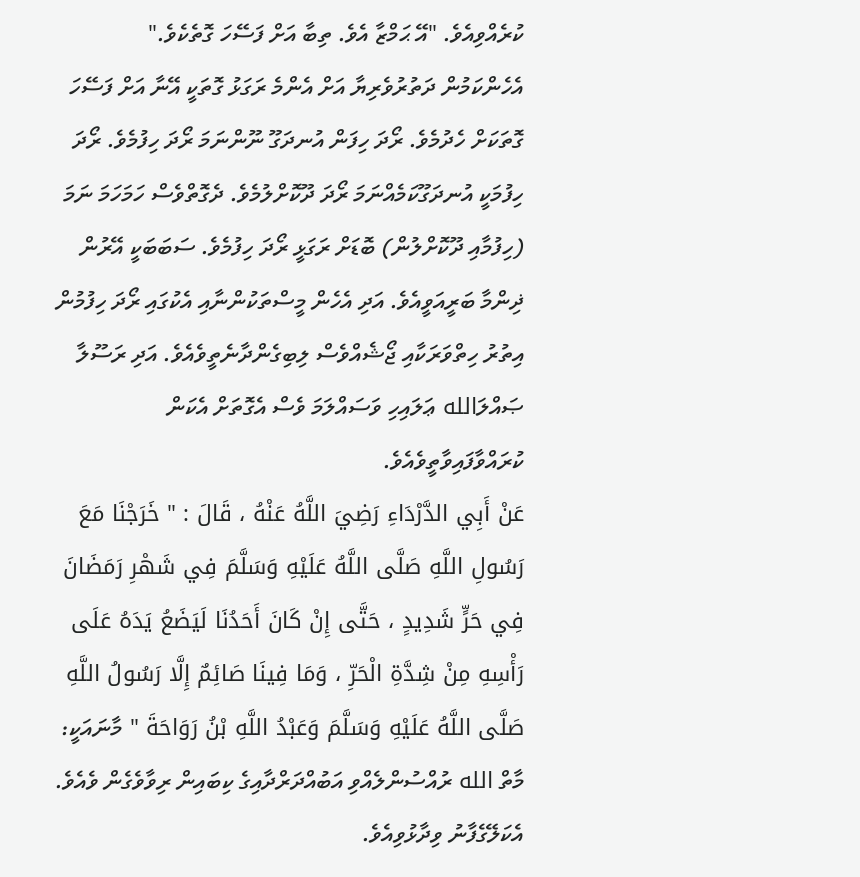ކުރެއްވިއެވެ. "އޭ ޙަމްޒާ އެވެ. ތިބާ އަށް ފަސޭހަ ގޮތެކެވެ."
އެހެންކަމުން ދަތުރުވެރިޔާ އަށް އެންމެ ރަގަޅު ގޮތަކީ އޭނާ އަށް ފަސޭހަ ގޮތަކަށް ހެދުމެވެ. ރޯދަ ހިފަން އުނދަގޫ ނޫންނަމަ ރޯދަ ހިފުމެވެ. ރޯދަ ހިފުމަކީ އުނދަގޫކަމެއްނަމަ ރޯދަ ދޫކޮށްލުމެވެ. ދެގޮތްވެސް ހަމަހަމަ ނަމަ (ހިފުމާއި ދޫކޮށްލުން) ބޮޑަށް ރަގަޅީ ރޯދަ ހިފުމެވެ. ސަބަބަކީ އޭރުން ޛިންމާ ބަރީއަވީއެވެ. އަދި އެހެން މީސްތަކުންނާއި އެކުގައި ރޯދަ ހިފުމުން އިތުރު ހިތްވަރަކާއި ޖޯޝެއްވެސް ލިބިގެންދާނެތީވެއެވެ. އަދި ރަސޫލާ ޞައްލަالله ޢަލައިހި ވަސައްލަމަ ވެސް އެގޮތަށް އެކަން ކުރައްވާފައިވާތީވެއެވެ.
عَنْ أَبِي الدَّرْدَاءِ رَضِيَ اللَّهُ عَنْهُ ، قَالَ : " خَرَجْنَا مَعَ رَسُولِ اللَّهِ صَلَّى اللَّهُ عَلَيْهِ وَسَلَّمَ فِي شَهْرِ رَمَضَانَ فِي حَرٍّ شَدِيدٍ ، حَتَّى إِنْ كَانَ أَحَدُنَا لَيَضَعُ يَدَهُ عَلَى رَأْسِهِ مِنْ شِدَّةِ الْحَرِّ ، وَمَا فِينَا صَائِمٌ إِلَّا رَسُولُ اللَّهِ صَلَّى اللَّهُ عَلَيْهِ وَسَلَّمَ وَعَبْدُ اللَّهِ بْنُ رَوَاحَةَ " މާނައަކީ: މާތް الله ރުއްސުންލެއްވި އަބުއްދަރްދާއިގެ ކިބައިން ރިވާވެގެން ވެއެވެ. އެކަލޭގެފާނު ވިދާޅުވިއެވެ.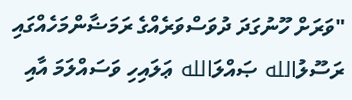"ވަރަށް ހޫނުގަދަ ދުވަސްވަރެއްގެ ރަމަޟާންމަހެއްގައި ރަސޫލުالله ޞައްލަالله ޢަލައިހި ވަސައްލަމަ އާއި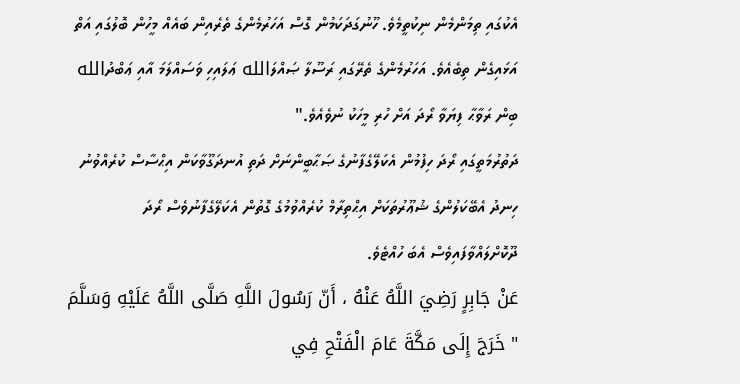އެކުގައި ތިމަންމެން ނިކުތީމެވެ. ހޫނުގަދަކަމުން ގޮސް އަހަރުމެންގެ ތެރެއިން ބައެއް މީހުން ބޮލުގައި އަތް އަޅައިގެން ތިބެއެވެ. އަހަރުމެންގެ ތެރޭގައި ރަސޫލާ ޞައްލަالله ޢަލައިހި ވަސައްލަމަ އާއި ޢަބްދުالله ބިން ރަވާޙާ ފިޔަވާ ރޯދަ އަށް ހުރި މީހަކު ނުވެއެވެ."
ދަތުރުމަތީގައި ރޯދަ ހިފުމުން އެކަލޭގެފާނުގެ ޞަޙާބީންނަށް ދަތި އުނދަގޫވާކަން އިޙްސާސް ކުރެއްވުނު ހިނދު އެބޭކަލުންގެ ޝުޢޫރުތަކަށް އިޙްތިރާމް ކުރެއްވުމުގެ ގޮތުން އެކަލޭގެފާނުވެސް ރޯދަ ދޫކޮށްލައްވާފައިވެސް އެބަ ހުއްޓެވެ.
عَنْ جَابِرٍ رَضِيَ اللَّهُ عَنْهُ ، أَنّ رَسُولَ اللَّهِ صَلَّى اللَّهُ عَلَيْهِ وَسَلَّمَ " خَرَجَ إِلَى مَكَّةَ عَامَ الْفَتْحِ فِي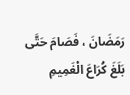رَمَضَانَ ، فَصَامَ حَتَّى بَلَغَ كُرَاعَ الْغَمِيمِ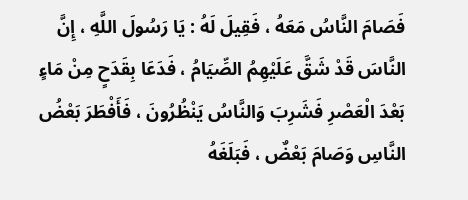فَصَامَ النَّاسُ مَعَهُ ، فَقِيلَ لَهُ : يَا رَسُولَ اللَّهِ ، إِنَّ النَّاسَ قَدْ شَقَّ عَلَيْهِمُ الصِّيَامُ ، فَدَعَا بِقَدَحٍ مِنْ مَاءٍ بَعْدَ الْعَصْرِ فَشَرِبَ وَالنَّاسُ يَنْظُرُونَ ، فَأَفْطَرَ بَعْضُ النَّاسِ وَصَامَ بَعْضٌ ، فَبَلَغَهُ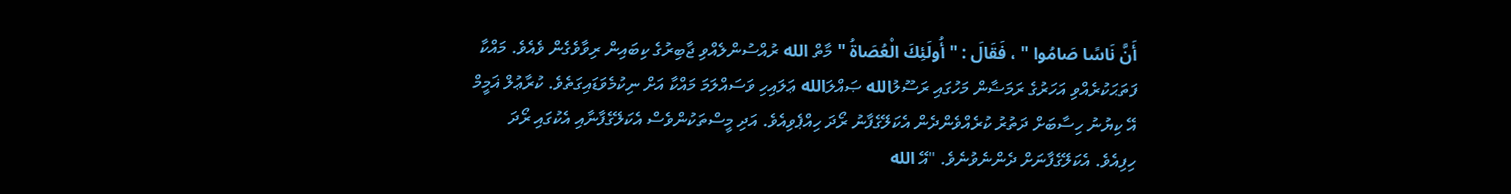أَنَّ نَاسًا صَامُوا " ، فَقَالَ : " أُولَئِكَ الْعُصَاةُ " މާތް الله ރުއްސުންލެއްވި ޖާބިރުގެ ކިބައިން ރިވާވެގެން ވެއެވެ. މައްކާ ފަތަޙަކުރެއްވި އަހަރުގެ ރަމަޟާން މަހުގައި ރަސޫލުالله ޞައްލަالله ޢަލައިހި ވަސައްލަމަ މައްކާ އަށް ނިކުމެވަޑައިގަތެވެ. ކުރާޢުލް ޣަމީމް އޭ ކިޔުނު ހިސާބަށް ދަތުރު ކުރެއްވެންދެން އެކަލޭގެފާނު ރޯދަ ހިއްޕެވިއެވެ. އަދި މީސްތަކުންވެސް އެކަލޭގެފާނާއި އެކުގައި ރޯދަ ހިފިއެވެ. އެކަލޭގެފާނަށް ދެންނެވުނެވެ. "އޭ الله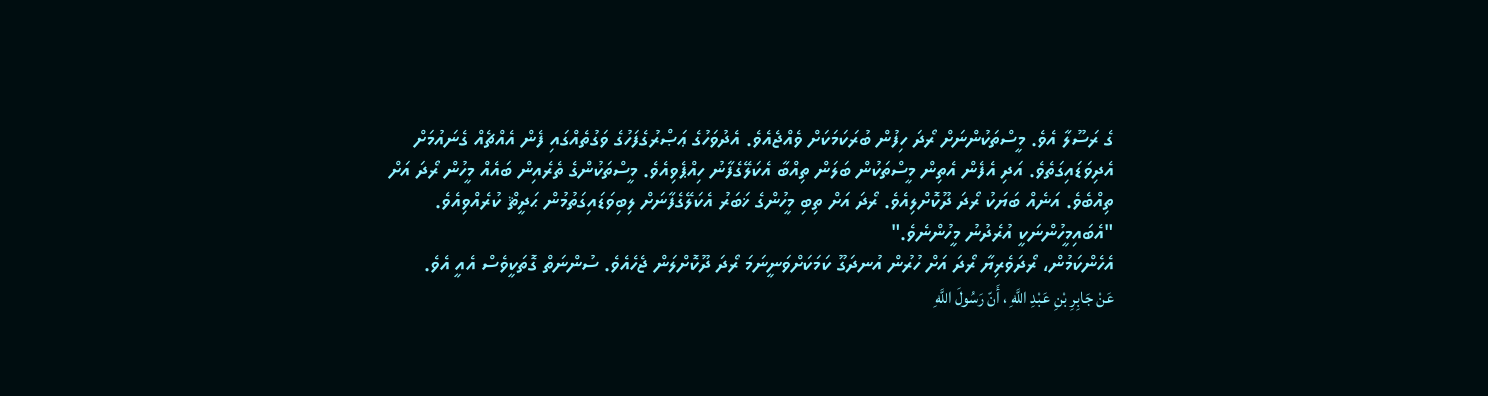ގެ ރަސޫލާ އެވެ. މީސްތަކުންނަށް ރޯދަ ހިފުން ބުރަކަމަކަށް ވެއްޖެއެވެ. އެދުވަހުގެ ޢަޞްރުގެފަހުގެ ވަގުތެއްގައި ފެން އެއްޗެއް ގެނައުމަށް އެދިވަޑައިގަތެވެ. އަދި އެފެން އެތިން މީސްތަކުން ބަލަން ތިއްބާ އެކަލޭގެފާނު ހިއްޕެވިއެވެ. މީސްތަކުންގެ ތެރެއިން ބައެއް މީހުން ރޯދަ އަށް ތިއްބެވެ. އަނެއް ބަޔަކު ރޯދަ ދޫކޮށްލިއެވެ. ރޯދަ އަށް ތިބި މީހުންގެ ޚަބަރު އެކަލޭގެފާނަށް ލިބިވަޑައިގަތުމުން ޙަދީޘް ކުރެއްވިއެވެ. "އެބައިމީހުންނަކީ އުރެދުނު މީހުންނެވެ."
އެހެންކަމުން، ރޯދަވެރިޔާ ރޯދަ އަށް ހުރުން އުނދަގޫ ކަމަކަށްވަނީނަމަ ރޯދަ ދޫކޮށްލަން ޖެހެއެވެ. ސުންނަތް ގޮތަކީވެސް އެއީ އެވެ.
عَنْ جَابِرِ بْنِ عَبْدِ اللَّهِ ، أَنّ رَسُولَ اللَّهِ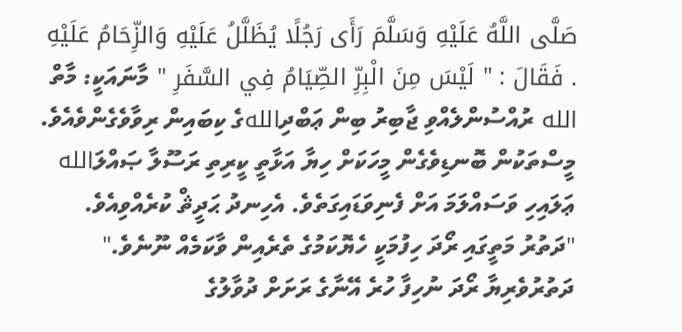صَلَّى اللَّهُ عَلَيْهِ وَسَلَّمَ رَأَى رَجُلًا يُظَلَّلُ عَلَيْهِ وَالزِّحَامُ عَلَيْهِ . فَقَالَ : " لَيْسَ مِنَ الْبِرِّ الصِّيَامُ فِي السَّفَرِ " މާނައަކީ: މާތް الله ރުއްސުންލެއްވި ޖާބިރު ބިން ޢަބްދިاللهގެ ކިބައިން ރިވާވެގެންވެއެވެ. މީސްތަކުން ބޮނޑިވެގެން މީހަކަށް ހިޔާ އަޅާތީ ކީރިތި ރަސޫލާ ޞައްލަالله ޢަލައިހި ވަސައްލަމަ އަށް ފެނިވަޑައިގަތެވެ. އެހިނދު ޙަދީޘް ކުރެއްވިއެވެ. "ދަތުރު މަތީގައި ރޯދަ ހިފުމަކީ ހެޔޮކަމުގެ ތެރެއިން ވާކަމެއް ނޫނެވެ."
ދަތުރުވެރިޔާ ރޯދަ ނުހިފާ ހުރެ އޭނާގެ ރަށަށް ދުވާލުގެ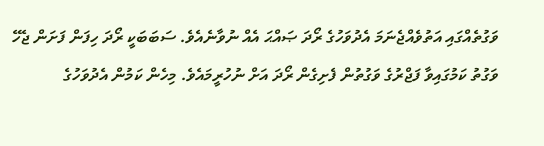ވަގުތެއްގައި އަތުވެއްޖެނަމަ އެދުވަހުގެ ރޯދަ ޞައްޙަ އެއް ނުވާނެއެވެ. ސަބަބަކީ ރޯދަ ހިފަން ފަށަން ޖެހޭ ވަގުތު ކަމުގައިވާ ފަޖްރުގެ ވަގުތުން ފެށިގެން ރޯދަ އަށް ނުހުރީމައެވެ. މިހެން ކަމުން އެދުވަހުގެ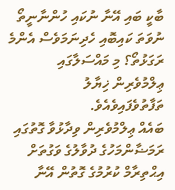ބާކީ ބައި އޭނާ ނުކައި ހުންނާނީތޯ ނުވަތަ ކައިބޮއި ހެދިނަމަވެސް އެންމެ ރަގަޅުތޯ؟ މި މައްސަލާގައި ޢިލްމުވެރިން ޚިޔާލު ތަފާތުވެފައިވެއެވެ.
ބައެއް ޢިލްމުވެރިން ވިދާޅުވާ ގޮތުގައި ރަމަޟާންމަހުގެ ދުވާލުގެ ވަގުތަށް އިޙްތިރާމް ކުރުމުގެ ގޮތުން އޭނާ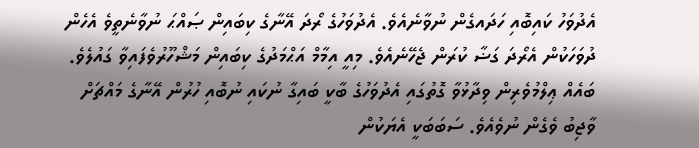އެދުވަހު ކައިބޮއި ހަދައގެން ނުވާނެއެވެ. އެދުވަހުގެ ރޯދަ އޭނާގެ ކިބައިން ޞައްޙަ ނުވާނެތީވެ އެހެން ދުވަހަކުން އެރޯދަ ގަޟާ ކުރަން ޖެހޭނެއެވެ. މިއީ އިމާމް އަޙްމަދުގެ ކިބައިން މަޝްހޫރުވެފައިވާ ގައުލެވެ.
ބައެއް ޢިލްމުވެރިން ވިދާޅުވާ ގޮތުގައި އެދުވަހުގެ ބާކީ ބައިގާ ނުކައި ނުބޮއި ހުރުން އޭނާގެ މައްޗަށް ވާޖިބު ވެގެން ނުވެއެވެ. ސަބަބަކީ އެޔަކުން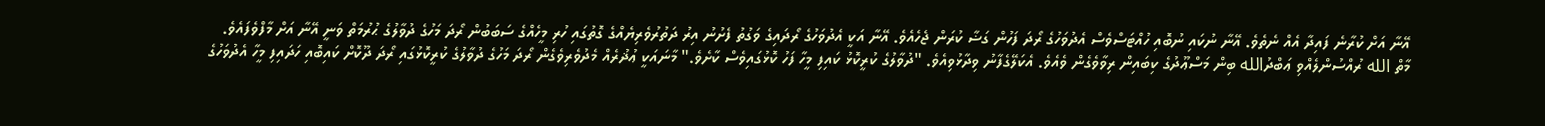އޭނާ އަށް ކުރާނެ ފައިދާ އެއް ނެތެވެ. އޭނާ ނުކައި ނުބޮއި ހުއްޓަސްވެސް އެދުވަހުގެ ރޯދަ ފަހުން ގަޟާ ކުރަން ޖެހެއެވެ. އޭނާ އަކީ އެދުވަހުގެ ރޯދައިގެ ވަގުތު ފެށުނު އިރު ދަތުރުވެރިޔެއްގެ ގޮތުގައި ހުރި މީހެއްގެ ސަބަބުން ރޯދަ މަހުގެ ދުވާލުގެ ޙުރުމަތް ވަނީ އޭނާ އަށް މާފްވެފައެވެ.
މާތް الله ރުއްސުންލެއްވި ޢަބްދުالله ބިން މަސްޢޫދުގެ ކިބައިން ރިވާވެގެން ވެއެވެ. އެކަލޭގެފާނު ވިދާޅުވިއެވެ. "ދުވާލުގެ ކުރީކޮޅު ކައިފި މީހާ ފަހު ކޮޅުގައިވެސް ކާށެވެ." މާނައަކީ ޢުޛުރެއް މެދުވެރިވެގެން ރޯދަ މަހުގެ ދުވާލުގެ ކުރީކޮޅުގައި ރޯދަ ދޫކޮށް ކައިބޮއި ހަދައިފި މީހާ އެދުވަހުގެ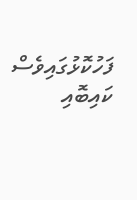ފަހުކޮޅުގައިވެސް ކައިބޮއި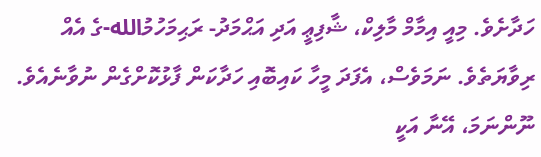ހަދާށެވެ. މިއީ އިމާމް މާލިކް، ޝާފިޢީ އަދި އަޙްމަދު- ރަޙިމަހުމުالله-ގެ އެއް ރިވާޔަތެވެ. ނަމަވެސް، އެފަދަ މީހާ ކައިބޮއި ހަދާކަން ފާޅުކޮށްގެން ނުވާނެއެވެ. ނޫންނަމަ، އޭނާ އަކީ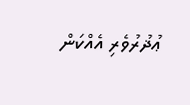ޢުޛުރުވެރި އެއްކަން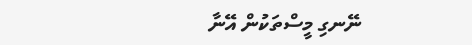ނޭނގި މީސްތަކުން އޭނާ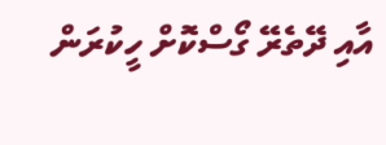އާއި ދޭތެރޭ ގޯސްކޮށް ހީކުރަން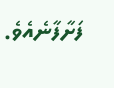ފަށާފާނެއެވެ.